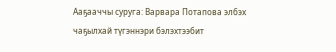Ааҕааччы суруга: Варвара Потапова элбэх чаҕылхай түгэннэри бэлэхтээбит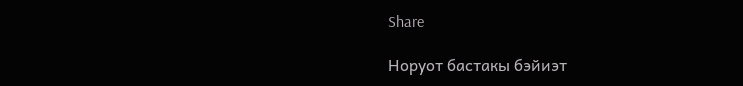Share

Норуот бастакы бэйиэт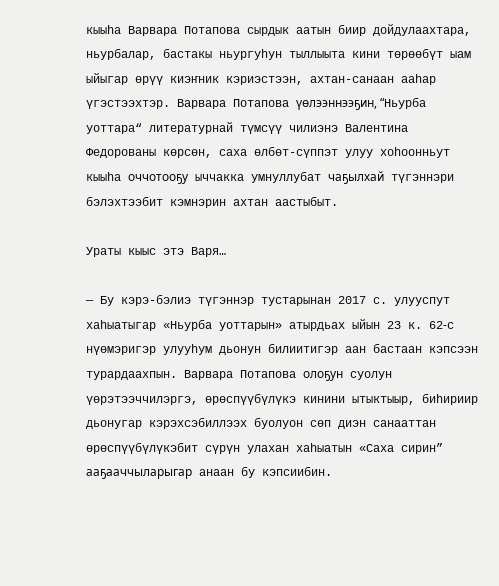кыыһа Варвара Потапова сырдык аатын биир дойдулаахтара, ньурбалар, бастакы ньургуһун тыллыыта кини төрөөбүт ыам ыйыгар өрүү киэҥник кэриэстээн, ахтан-санаан ааһар үгэстээхтэр. Варвара Потапова үөлээннээҕин, “Ньурба уоттара“ литературнай түмсүү чилиэнэ Валентина Федорованы көрсөн, саха өлбөт-сүппэт улуу хоһоонньут кыыһа оччотооҕу ыччакка умнуллубат чаҕылхай түгэннэри бэлэхтээбит кэмнэрин ахтан аастыбыт.

Ураты кыыс этэ Варя…

— Бу кэрэ-бэлиэ түгэннэр тустарынан 2017 с. улууспут хаһыатыгар «Ньурба уоттарын» атырдьах ыйын 23 к. 62‑с нүөмэригэр улууһум дьонун билиитигэр аан бастаан кэпсээн турардаахпын. Варвара Потапова олоҕун суолун үөрэтээччилэргэ, өрөспүүбүлүкэ кинини ытыктыыр, биһириир дьонугар кэрэхсэбиллээх буолуон сөп диэн санааттан өрөспүүбүлүкэбит сүрүн улахан хаһыатын «Саха сирин” ааҕааччыларыгар анаан бу кэпсиибин.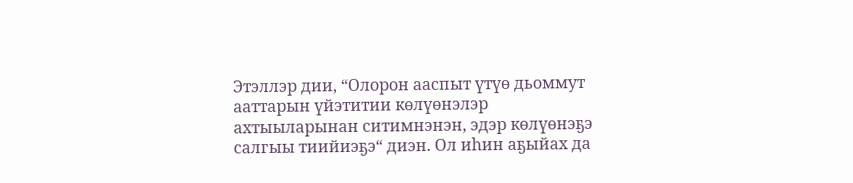Этэллэр дии, “Олорон ааспыт үтүө дьоммут ааттарын үйэтитии көлүөнэлэр ахтыыларынан ситимнэнэн, эдэр көлүөнэҕэ салгыы тиийиэҕэ“ диэн. Ол иһин аҕыйах да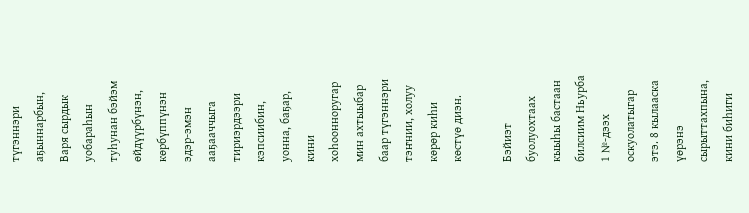түгэннэри аҕыннарбын, Варя сырдык уобараһын туһунан бэйэм өйдүүрбүнэн, көрбүппүнэн эдэр-эмэн ааҕааччыга тириэрдээри кэпсиибин, уонна, баҕар, кини хоһоонноругар мин ахтыыбар баар түгэннэри тэҥнии, холуу көрөр киһи көстүө диэн.

Бэйиэт буолуохтаах кыыһы бастаан билсиим Ньурба 1 №-дээх оскуолатыгар этэ. 8 кылааска үөрэнэ сырыттахпына, кини биһиги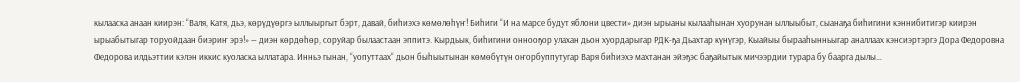кылааска анаан киирэн: “Валя, Катя, дьэ, көрүдүөргэ ыллыыргыт бэрт, давай, биһиэхэ көмөлөһүҥ! Биһиги “И на марсе будут яблони цвести» диэн ырыаны кылааһынан хуорунан ыллыыбыт, сыанаҕа биһигини кэннибитигэр киирэн ырыабытыгар торуойдаан биэриҥ эрэ!» — диэн көрдөһөр, соруйар былаастаан эппитэ. Кырдьык, биһигини оннооҕор улахан дьон хуордарыгар РДК-ҕа Дьахтар күнүгэр, Кыайыы бырааһынньыгар аналлаах кэнсиэртэргэ Дора Федоровна Федорова илдьэттии кэлэн иккис куоласка ыллатара. Инньэ гынан, “уопуттаах“ дьон быһыытынан көмөбүтүн оҥорбуппутугар Варя биһиэхэ махтанан эйэҕэс баҕайытык мичээрдии турара бу баарга дылы…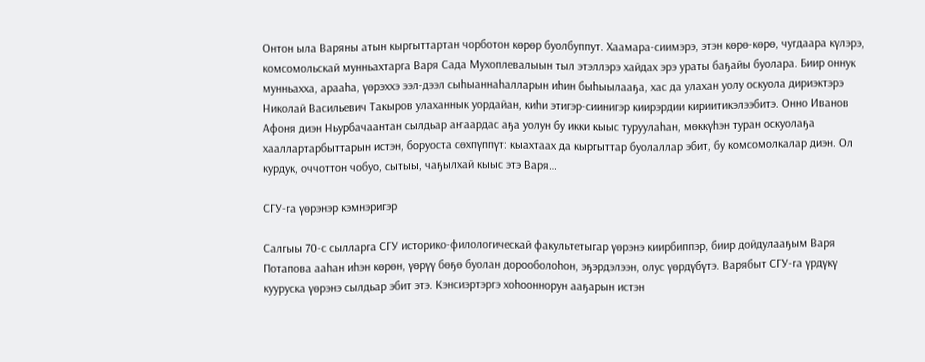Онтон ыла Варяны атын кыргыттартан чорботон көрөр буолбуппут. Хаамара-сиимэрэ, этэн көрө-көрө, чугдаара күлэрэ, комсомольскай мунньахтарга Варя Сада Мухоплевалыын тыл этэллэрэ хайдах эрэ ураты баҕайы буолара. Биир оннук мунньахха, арааһа, үөрэххэ ээл-дээл сыһыаннаһалларын иһин быһыылааҕа, хас да улахан уолу оскуола дириэктэрэ Николай Васильевич Такыров улаханнык уордайан, киһи этигэр-сиинигэр киирэрдии кириитикэлээбитэ. Онно Иванов Афоня диэн Ньурбачаантан сылдьар аҥаардас аҕа уолун бу икки кыыс туруулаһан, мөккүһэн туран оскуолаҕа хааллартарбыттарын истэн, боруоста сөхпүппүт: кыахтаах да кыргыттар буолаллар эбит, бу комсомолкалар диэн. Ол курдук, оччоттон чобуо, сытыы, чаҕылхай кыыс этэ Варя…

СГУ-га үөрэнэр кэмнэригэр

Салгыы 70‑с сылларга СГУ историко-филологическай факультетыгар үөрэнэ киирбиппэр, биир дойдулааҕым Варя Потапова ааһан иһэн көрөн, үөрүү бөҕө буолан дорооболоһон, эҕэрдэлээн, олус үөрдүбүтэ. Варябыт СГУ-га үрдүкү кууруска үөрэнэ сылдьар эбит этэ. Кэнсиэртэргэ хоһооннорун ааҕарын истэн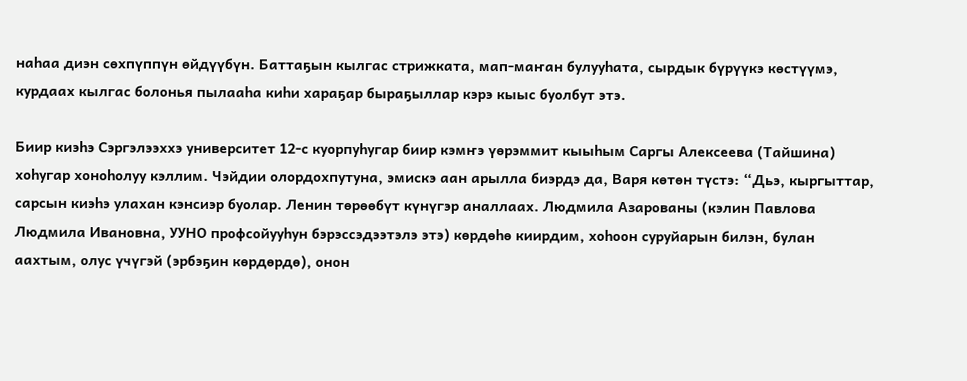наһаа диэн сөхпүппүн өйдүүбүн. Баттаҕын кылгас стрижката, мап-маҥан булууһата, сырдык бүрүүкэ көстүүмэ, курдаах кылгас болонья пылааһа киһи хараҕар быраҕыллар кэрэ кыыс буолбут этэ.

Биир киэһэ Сэргэлээххэ университет 12‑с куорпуһугар биир кэмҥэ үөрэммит кыыһым Саргы Алексеева (Тайшина) хоһугар хоноһолуу кэллим. Чэйдии олордохпутуна, эмискэ аан арылла биэрдэ да, Варя көтөн түстэ: “Дьэ, кыргыттар, сарсын киэһэ улахан кэнсиэр буолар. Ленин төрөөбүт күнүгэр аналлаах. Людмила Азарованы (кэлин Павлова Людмила Ивановна, УУНО профсойууһун бэрэссэдээтэлэ этэ) көрдөһө киирдим, хоһоон суруйарын билэн, булан аахтым, олус үчүгэй (эрбэҕин көрдөрдө), онон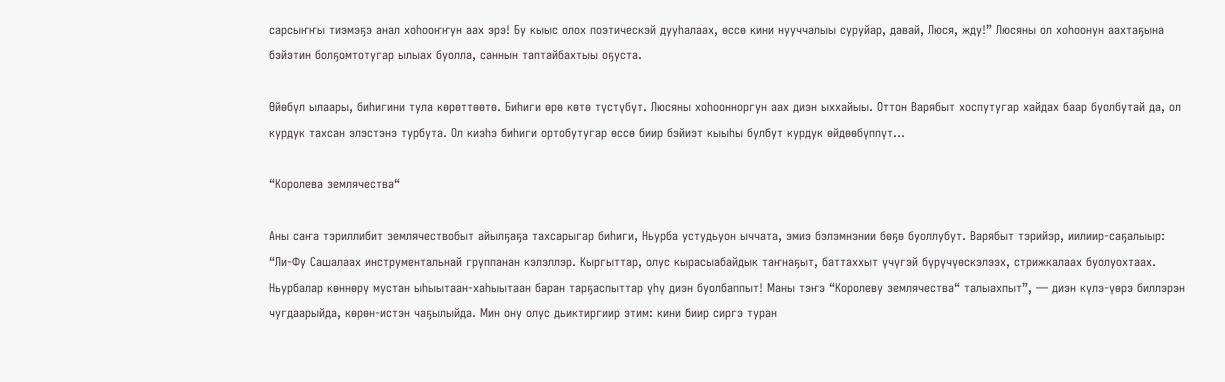сарсыҥҥы тиэмэҕэ анал хоһооҥҥун аах эрэ! Бу кыыс олох поэтическэй дууһалаах, өссө кини нууччалыы суруйар, давай, Люся, жду!” Люсяны ол хоһоонун аахтаҕына бэйэтин болҕомтотугар ылыах буолла, саннын таптайбахтыы оҕуста.

Өйөбүл ылаары, биһигини тула көрөттөөтө. Биһиги өрө көтө түстүбүт. Люсяны хоһоонноргун аах диэн ыххайыы. Оттон Варябыт хоспутугар хайдах баар буолбутай да, ол курдук тахсан элэстэнэ турбута. Ол киэһэ биһиги ортобутугар өссө биир бэйиэт кыыһы булбут курдук өйдөөбүппүт…

“Королева землячества“

Аны саҥа тэриллибит землячествобыт айылҕаҕа тахсарыгар биһиги, Ньурба устудьуон ыччата, эмиэ бэлэмнэнии бөҕө буоллубут. Варябыт тэрийэр, иилиир-саҕалыыр: “Ли-Фу Сашалаах инструментальнай группанан кэлэллэр. Кыргыттар, олус кырасыабайдык таҥнаҕыт, баттаххыт үчүгэй бүрүчүөскэлээх, стрижкалаах буолуохтаах. Ньурбалар көннөрү мустан ыһыытаан-хаһыытаан баран тарҕаспыттар үһү диэн буолбаппыт! Маны тэҥэ “Королеву землячества“ талыахпыт”, — диэн күлэ-үөрэ биллэрэн чугдаарыйда, көрөн-истэн чаҕылыйда. Мин ону олус дьиктиргиир этим: кини биир сиргэ туран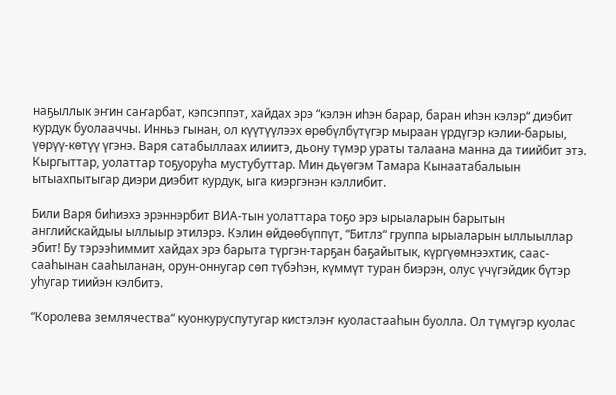наҕыллык эҥин саҥарбат, кэпсэппэт, хайдах эрэ “кэлэн иһэн барар, баран иһэн кэлэр“ диэбит курдук буолааччы. Инньэ гынан, ол күүтүүлээх өрөбүлбүтүгэр мыраан үрдүгэр кэлии-барыы, үөрүү-көтүү үгэнэ. Варя сатабыллаах илиитэ, дьону түмэр ураты талаана манна да тиийбит этэ. Кыргыттар, уолаттар тоҕуоруһа мустубуттар. Мин дьүөгэм Тамара Кынаатабалыын ытыахпытыгар диэри диэбит курдук, ыга киэргэнэн кэллибит.

Били Варя биһиэхэ эрэннэрбит ВИА-тын уолаттара тоҕо эрэ ырыаларын барытын английскайдыы ыллыыр этилэрэ. Кэлин өйдөөбүппүт, “Битлз“ группа ырыаларын ыллыыллар эбит! Бу тэрээһиммит хайдах эрэ барыта түргэн-тарҕан баҕайытык, күргүөмнээхтик, саас-сааһынан сааһыланан, орун-оннугар сөп түбэһэн, күммүт туран биэрэн, олус үчүгэйдик бүтэр уһугар тиийэн кэлбитэ.

“Королева землячества“ куонкуруспутугар кистэлэҥ куоластааһын буолла. Ол түмүгэр куолас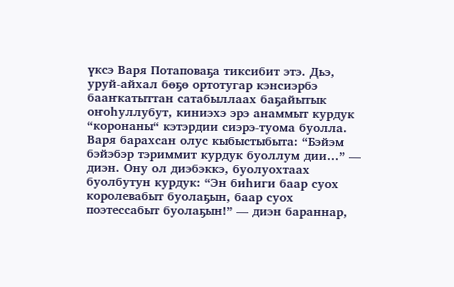үксэ Варя Потаповаҕа тиксибит этэ. Дьэ, уруй-айхал бөҕө ортотугар кэнсиэрбэ бааҥкатыттан сатабыллаах баҕайытык оҥоһуллубут, киниэхэ эрэ анаммыт курдук “коронаны“ кэтэрдии сиэрэ-туома буолла. Варя барахсан олус кыбыстыбыта: “Бэйэм бэйэбэр тэриммит курдук буоллум дии…” — диэн. Ону ол диэбэккэ, буолуохтаах буолбутун курдук: “Эн биһиги баар суох королевабыт буолаҕын, баар суох поэтессабыт буолаҕын!” — диэн бараннар,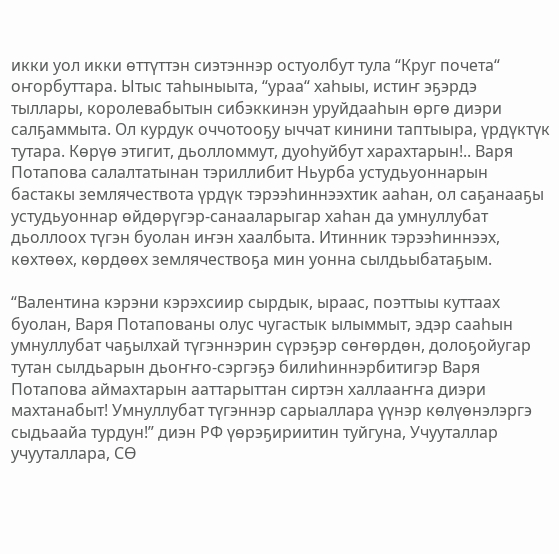икки уол икки өттүттэн сиэтэннэр остуолбут тула “Круг почета“ оҥорбуттара. Ытыс таһыныыта, “ураа“ хаһыы, истиҥ эҕэрдэ тыллары, королевабытын сибэккинэн уруйдааһын өргө диэри салҕаммыта. Ол курдук оччотооҕу ыччат кинини таптыыра, үрдүктүк тутара. Көрүө этигит, дьолломмут, дуоһуйбут харахтарын!.. Варя Потапова салалтатынан тэриллибит Ньурба устудьуоннарын бастакы землячествота үрдүк тэрээһиннээхтик ааһан, ол саҕанааҕы устудьуоннар өйдөрүгэр-санааларыгар хаһан да умнуллубат дьоллоох түгэн буолан иҥэн хаалбыта. Итинник тэрээһиннээх, көхтөөх, көрдөөх землячествоҕа мин уонна сылдьыбатаҕым.

“Валентина кэрэни кэрэхсиир сырдык, ыраас, поэттыы куттаах буолан, Варя Потапованы олус чугастык ылыммыт, эдэр сааһын умнуллубат чаҕылхай түгэннэрин сүрэҕэр сөҥөрдөн, долоҕойугар тутан сылдьарын дьоҥҥо-сэргэҕэ билиһиннэрбитигэр Варя Потапова аймахтарын ааттарыттан сиртэн халлааҥҥа диэри махтанабыт! Умнуллубат түгэннэр сарыаллара үүнэр көлүөнэлэргэ сыдьаайа турдун!” диэн РФ үөрэҕириитин туйгуна, Учууталлар учууталлара, СӨ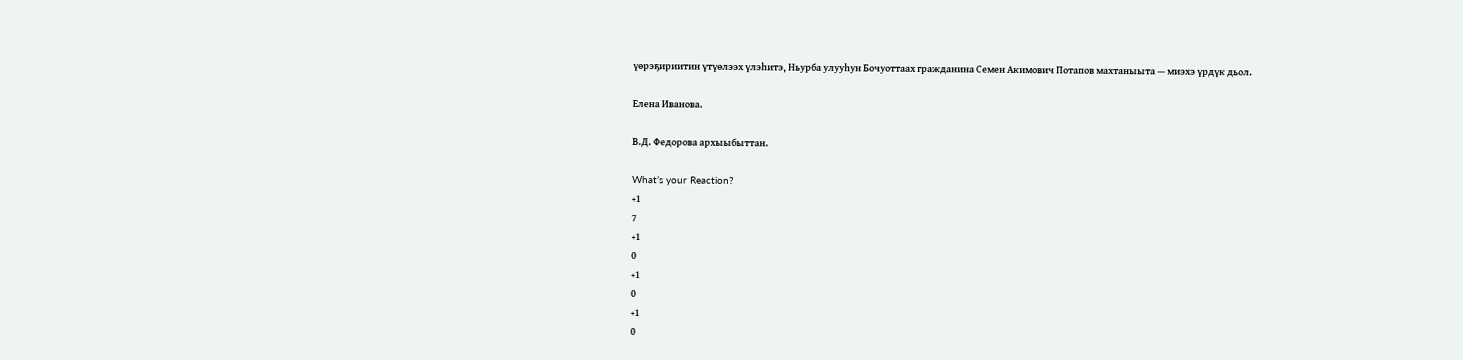үөрэҕириитин үтүөлээх үлэһитэ, Ньурба улууһун Бочуоттаах гражданина Семен Акимович Потапов махтаныыта — миэхэ үрдүк дьол.

Елена Иванова.

В.Д. Федорова архыыбыттан.

What’s your Reaction?
+1
7
+1
0
+1
0
+1
0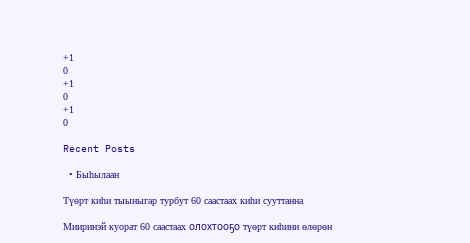+1
0
+1
0
+1
0

Recent Posts

  • Быһылаан

Түөрт киһи тыыныгар турбут 60 саастаах киһи сууттанна

Мииринэй куорат 60 саастаах олохтооҕо түөрт киһини өлөрөн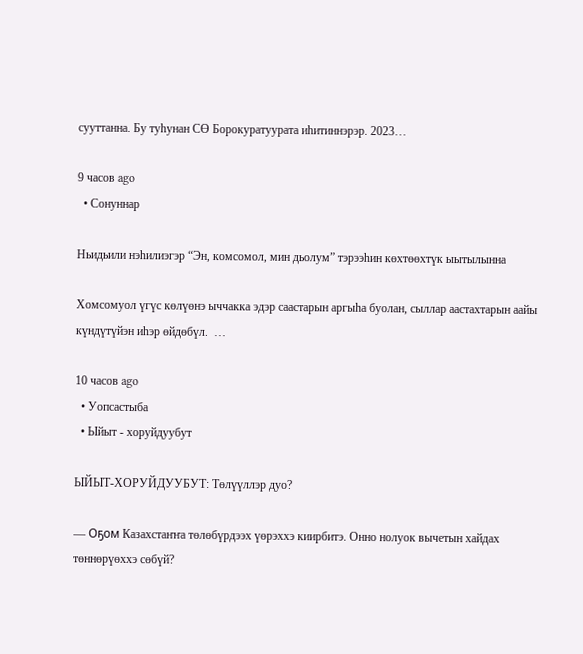сууттанна. Бу туһунан СӨ Борокуратуурата иһитиннэрэр. 2023…

9 часов ago
  • Сонуннар

Ньидьили нэһилиэгэр “Эн, комсомол, мин дьолум” тэрээһин көхтөөхтүк ыытылынна

Хомсомуол үгүс көлүөнэ ыччакка эдэр саастарын аргыһа буолан, сыллар аастахтарын аайы күндүтүйэн иһэр өйдөбүл.  …

10 часов ago
  • Уопсастыба
  • Ыйыт - хоруйдуубут

ЫЙЫТ-ХОРУЙДУУБУТ: Төлүүллэр дуо?

— Оҕом Казахстаҥҥа төлөбүрдээх үөрэххэ киирбитэ. Онно нолуок вычетын хайдах төннөрүөххэ сөбүй?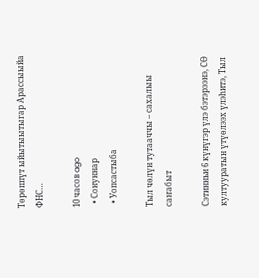Төрөппүт ыйытыытыгар Арассыыйа ФНС…

10 часов ago
  • Сонуннар
  • Уопсастыба

Тыл чөлүн тутааччы – сахалыы саҥабыт

Сэтинньи 6 күнүгэр үлэ бэтэрээнэ, СӨ култууратын үтүөлээх үлэһитэ, Тыл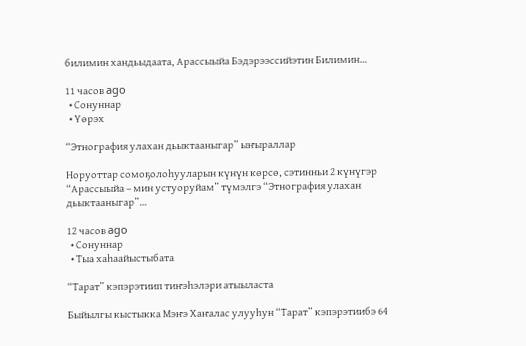билимин хандьыдаата, Арассыыйа Бэдэрээссийэтин Билимин…

11 часов ago
  • Сонуннар
  • Үөрэх

“Этнография улахан дьыктааныгар” ыҥыраллар

Норуоттар сомоҕолоһууларын күнүн көрсө, сэтинньи 2 күнүгэр “Арассыыйа – мин устуоруйам” түмэлгэ “Этнография улахан дьыктааныгар”…

12 часов ago
  • Сонуннар
  • Тыа хаһаайыстыбата

“Тарат” кэпэрэтиип тиҥэһэлэри атыыласта

Быйылгы кыстыкка Мэҥэ Хаҥалас улууһун “Тарат” кэпэрэтиибэ 64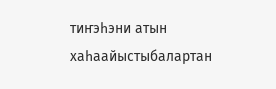тиҥэһэни атын хаһаайыстыбалартан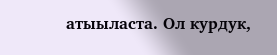атыыласта. Ол курдук,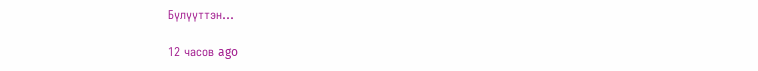Бүлүүттэн…

12 часов ago